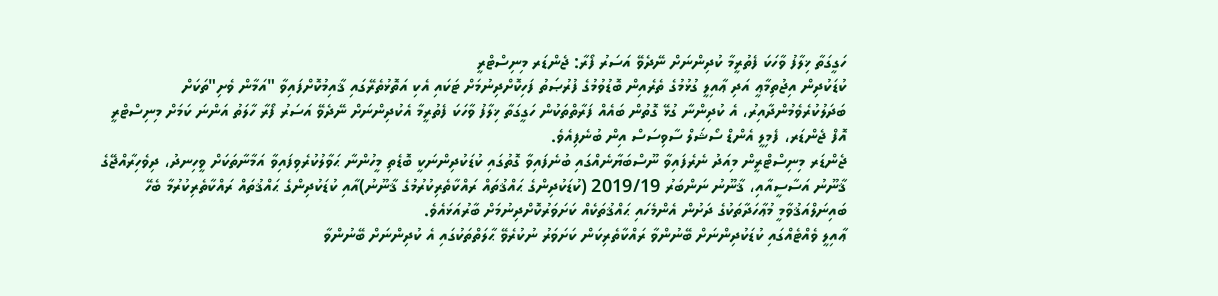ހަގީގަތާ ޚިލާފު ވާހަކަ ފެތުރީމާ ކުދިންނަށް ނޭދެވޭ އަސަރު ފޯރާ: ޖެންޑަރ މިނިސްޓްރީ
ކުޑަކުދިން އިޖުތިމާޢީ އަދި ޢާއިލީ ގުޅުމުގެ ތެރެއިން ބޮޑުވުމުގެ ފުރުޞަތު ފަހިކޮށްދިނުމަށް ޓަކައި އެކި އަތޮޅުތެރޭގައި ޤާއިމުކޮށްފައިވާ "އަމާން ވެށި"ތަކަށް ބަދަލުކުރެވެމުންދާއިރު، އެ ކުދިންނާ ގުޅޭ ގޮތުން ބައެއް ފަރާތްތަކުން ހަގީގަތާ ޚިލާފު ވާހަކަ ފެތުރީމާ އެކުދިންނަށް ނޭދެވޭ އަސަރު ފޯރާ ހާލަތު އަންނަ ކަމަށް މިނިސްޓްރީ އޮފް ޖެންޑަރ، ފެމިލީ އެންޑް ސޯޝަލް ސާވިސަސް އިން ބުނެފިއެވެ.
ޖެންޑަރ މިނިސްޓްރީން މިއަދު ނެރެފައިވާ ނޫސްބަޔާނެއްގައި ބުނެފައިވާ ގޮތުގައި ކުޑަކުދިންނަކީ ބޮޑެތި މީހުންނާ ޙަވާލުކުރެވިފައިވާ އަމާނާތަކަށް ވީހިނދު، ދިވެހިރާއްޖޭގެ ޤާނޫނު އަސާސީއާއި، ޤާނޫނު ނަންބަރު 2019/19 (ކުޑަކުދިންގެ ޙައްޤުތައް ރައްކާތެރިކުރުމުގެ ޤާނޫނު)އާއި ކުޑަކުދިންގެ ޙައްޤުތައް ރައްކާތެރިކުރުމާ ބެހޭ ބައިނަލްއަޤުވާމީ މުޢާހަދާތަކުގެ ދަށުން އެންމެހައި ޙައްޤުތަކެއް ކަށަވަރުކޮށްދިނުމަށް ބާރުއަޅައެވެ.
ޢާއިލީ ވެއްޓެއްގައި ކުޑަކުދިންނަށް ބޭނުންވާ ރައްކާތެރިކަން ކަށަވަރު ނުކުރެވޭ ޙާލަތްތަކުގައި އެ ކުދިންނަށް ބޭނުންވާ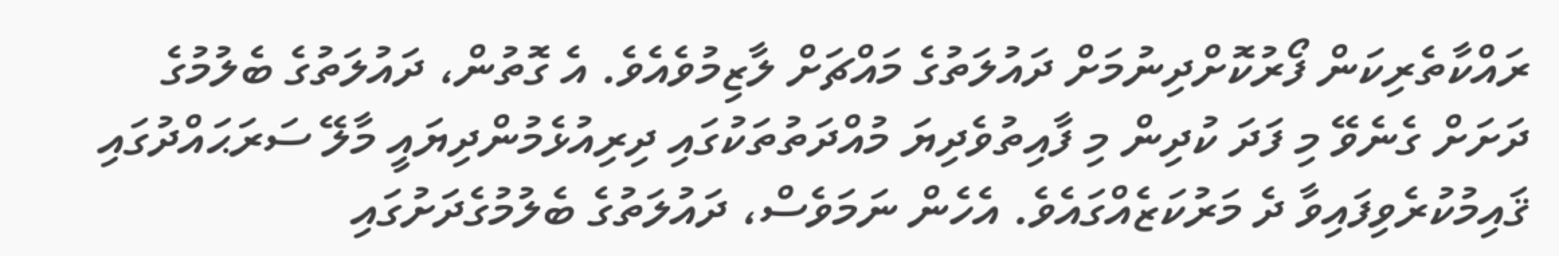ރައްކާތެރިކަން ފޯރުކޮށްދިނުމަށް ދައުލަތުގެ މައްޗަށް ލާޒިމުވެއެވެ. އެ ގޮތުން، ދައުލަތުގެ ބެލުމުގެ ދަށަށް ގެނެވޭ މި ފަދަ ކުދިން މި ފާއިތުވެދިޔަ މުއްދަތުތަކުގައި ދިރިއުޅެމުންދިޔައީ މާލޭ ސަރަޙައްދުގައި ޤައިމުކުރެވިފައިވާ ދެ މަރުކަޒެއްގައެވެ. އެހެން ނަމަވެސް، ދައުލަތުގެ ބެލުމުގެދަށުގައި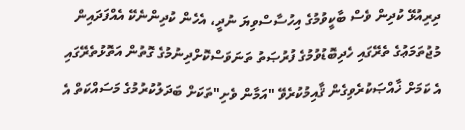ދިރިއުޅޭ ކުދިން ވެސް ބާކީވުމުގެ އިހުސާސްވިޔަ ނުދީ، އެހެން ކުދިންނެކޭ އެއްފަދައިން މުޖުތަމަޢުގެ ތެރޭގައި ހެދިބޮޑުވުމުގެ ފުރުޞަތު ތަނަވަސްކޮށްދިނުމުގެ ގޮތުން އަތޮޅުތެރޭގައި އެ ކަމަށް ޚާއްޞަކުރެވިގެން ޤާއިމުކުރެވޭ "އަމާން ވެށި"ތަކަށް ބަދަލުކުރުމުގެ މަސައްކަތް އެ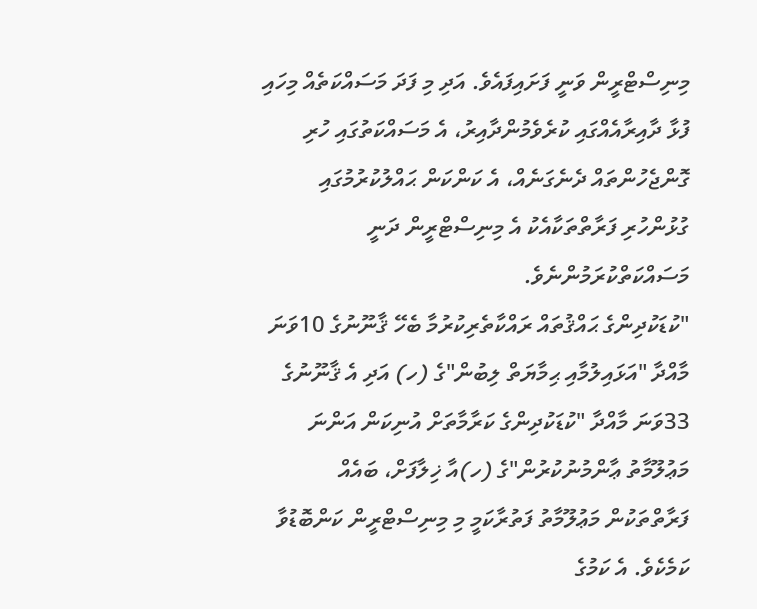މިނިސްޓްރީން ވަނީ ފަށައިފައެވެ. އަދި މި ފަދަ މަސައްކަތެއް މިހައި ފުޅާ ދާއިރާއެއްގައި ކުރެވެމުންދާއިރު، އެ މަސައްކަތުގައި ހުރި ގޮންޖެހުންތައް ދެނެގަނެއް، އެ ކަންކަން ޙައްލުކުރުމުގައި ގުޅުންހުރި ފަރާތްތަކާއެކު އެ މިނިސްޓްރީން ދަނީ މަސައްކަތްކުރަމުންނެވެ.
"ކުޑަކުދިންގެ ޙައްޤުތައް ރައްކާތެރިކުރުމާ ބެހޭ ޤާނޫނުގެ 10ވަނަ މާއްދާ "އަޅައިލުމާއި ޙިމާޔަތް ލިބުން"ގެ (ހ) އަދި އެ ޤާނޫނުގެ 33ވަނަ މާއްދާ "ކުޑަކުދިންގެ ކަރާމާތަށް އުނިކަން އަންނަ މަޢުލޫމާތު ޢާންމުނުކުރުން"ގެ (ހ)އާ ޚިލާފަށް، ބައެއް ފަރާތްތަކުން މަޢުލޫމާތު ފަތުރާކަމީ މި މިނިސްޓްރީން ކަންބޮޑުވާ ކަމެކެވެ. އެ ކަމުގެ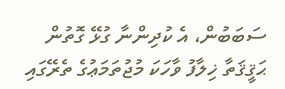ސަބަބުން، އެ ކުދިންނާ ގުޅޭ ގޮތުން ޙަޤީޤަތާ ޚިލާފު ވާހަކަ މުޖުތަމަޢުގެ ތެރޭގައި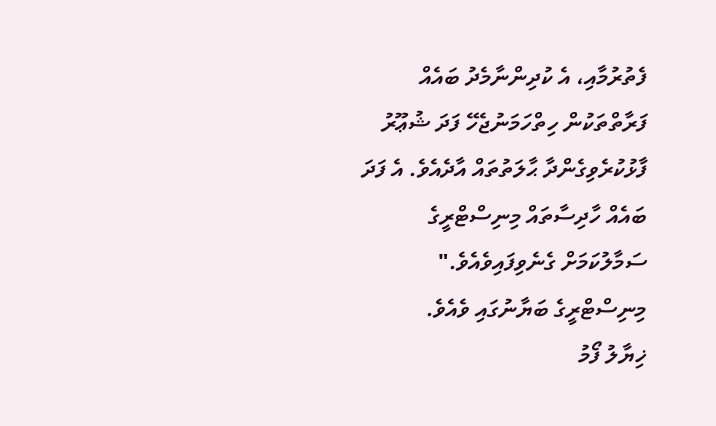ފެތުރުމާއި، އެ ކުދިންނާމެދު ބައެއް ފަރާތްތަކުން ހިތްހަމަނުޖެހޭ ފަދަ ޝުޢޫރު ފާޅުކުރެވިގެންދާ ޙާލަތުތައް އާދެއެވެ. އެ ފަދަ ބައެއް ހާދިސާތައް މިނިސްޓްރީގެ ސަމާލުކަމަށް ގެނެވިފައިވެއެވެ." މިނިސްޓްރީގެ ބަޔާނުގައި ވެއެވެ.
ޚިޔާލު ފޯމު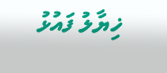ޚިޔާލު ފައުޅު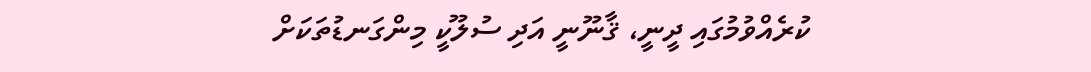ކުރެއްވުމުގައި ދީނީ، ޤާނޫނީ އަދި ސުލޫކީ މިންގަނޑުތަކަށް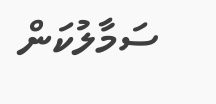ސަމާލުކަން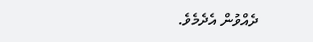ދެއްވުން އެދެމެވެ.